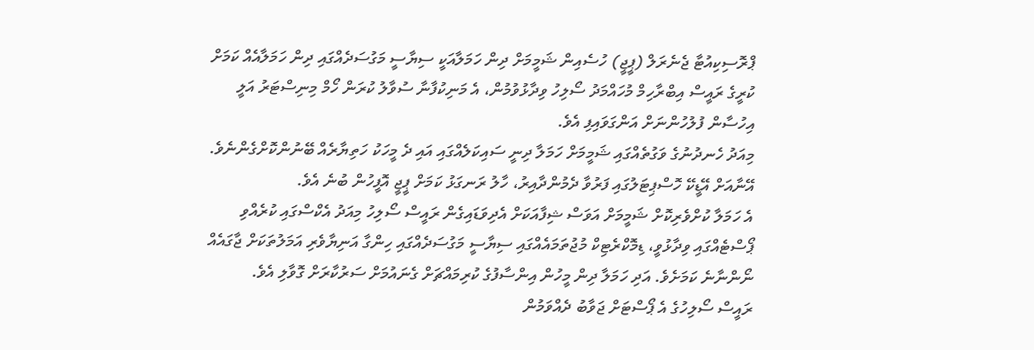ޕްރޮސިކިއުޓާ ޖެނެރަލް (ޕީޖީ) ހުސެއިން ޝަމީމަށް ދިން ހަމަލާއަކީ ސިޔާސީ މަގުސަދެއްގައި ދިން ހަމަލާއެއް ކަމަށް ކުރީގެ ރައީސް އިބްރާހިމް މުހައްމަދު ސޯލިހު ވިދާޅުވުމުން، އެ މަނިކުފާނާ ސުވާލު ކުރަން ހޯމް މިނިސްޓަރު އަލީ އިހުސާން ފުލުހުންނަށް އަންގަވައިފި އެވެ.
މިއަދު ހެނދުނުގެ ވަގުތެއްގައި ޝަމީމަށް ހަމަލާ ދިނީ ސައިކަލެއްގައި އައި ދެ މީހަކު ހަތިޔާރެއް ބޭނުންކޮށްގެންނެވެ. އޭނާއަށް އޭޑީކޭ ހޮސްޕިޓަލުގައި ފަރުވާ ދެމުންދާއިރު، ހާލު ރަނގަޅު ކަމަށް ޕީޖީ އޮފީހުން ބުނެ އެވެ.
އެ ހަމަލާ ކުށްވެރިކޮށް ޝަމީމަށް އަވަސް ޝިފާއަކަށް އެދިވަޑައިގެން ރައީސް ސޯލިހު މިއަދު އެކްސްގައި ކުރެއްވި ޕޯސްޓެއްގައި ވިދާޅުވީ، ޑިމޮކްރެޓިކް މުޖުތަމައެއްގައި ސިޔާސީ މަގުސަދެއްގައި ހިންގާ އަނިޔާވެރި އަމަލުތަކަށް ޖާގައެއް ނޯންނާނެ ކަމަށެވެ. އަދި ހަމަލާ ދިން މީހުން އިންސާފުގެ ކުރިމައްޗަށް ގެނައުމަށް ސަރުކާރަށް ގޮވާލި އެވެ.
ރައީސް ސޯލިހުގެ އެ ޕޯސްޓަށް ޖަވާބު ދެއްވަމުން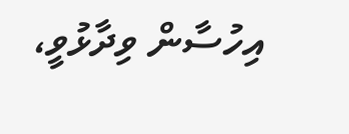އިހުސާން ވިދާޅުވީ،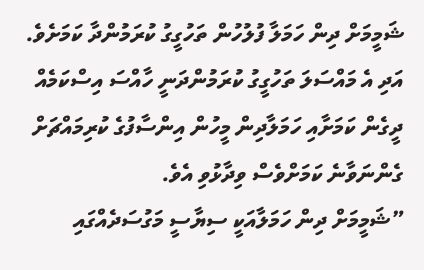ޝަމީމަށް ދިން ހަމަލާ ފުލުހުން ތަހުގީގު ކުރަމުންދާ ކަމަށެވެ. އަދި އެ މައްސަލަ ތަހުގީގު ކުރަމުންދަނީ ހާއްސަ އިސްކަމެއް ދީގެން ކަމަށާއި ހަމަލާދިން މީހުން އިންސާފުގެ ކުރިމައްޗަށް ގެންނަވާނެ ކަމަށްވެސް ވިދާޅުވި އެވެ.
”ޝަމީމަށް ދިން ހަމަލާއަކީ ސިޔާސީ މަގުސަދެއްގައި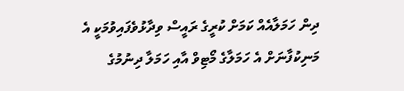ދިން ހަމަލާއެއް ކަމަށް ކުރީގެ ރައީސް ވިދާޅުވެފައިވުމަކީ އެ މަނިކުފާނަށް އެ ހަމަލާގެ މޯޓިވް އާއި ހަމަލާ ދިނުމުގެ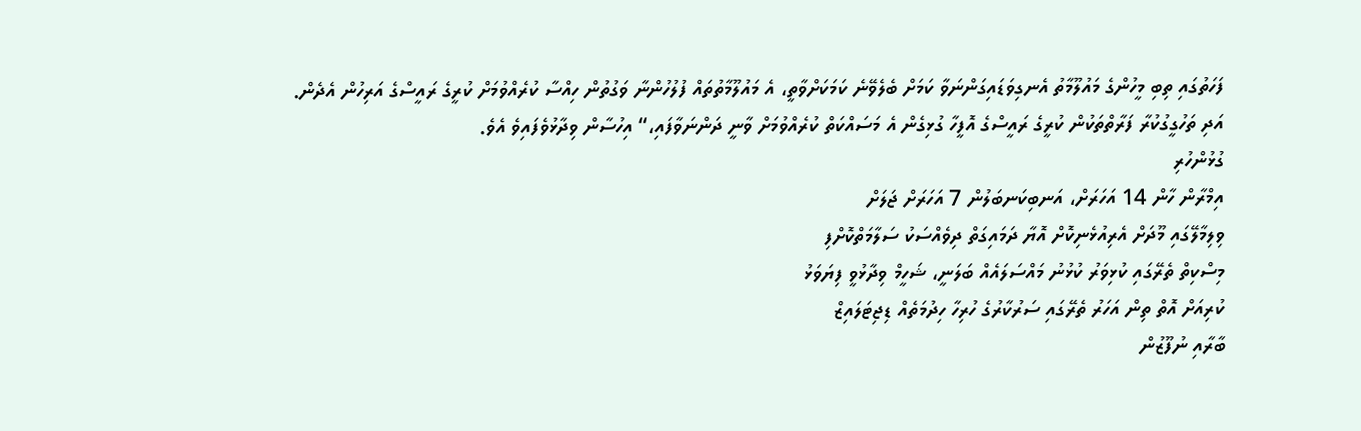ފަހަތުގައި ތިބި މީހުންގެ މައުލޫމާތު އެނގިވަޑައިގަންނަވާ ކަމަށް ބެލެވޭނެ ކަމަކަށްވާތީ، އެ މައުލޫމާތުތައް ފުލުހުންނާ ވަގުތުން ހިއްސާ ކުރެއްވުމަށް ކުރީގެ ރައީސްގެ އަރިހުން އެދެން. އަދި ތަހުގީގުކުރާ ފަރާތްތަކުން ކުރީގެ ރައީސްގެ އޮފީހާ ގުޅިގެން އެ މަސައްކަތް ކުރެއްވުމަށް ވާނީ ދަންނަވާފައި،“ އިހުސާން ވިދާޅުވެފައިވެ އެވެ.
ގުޅުންހުރި
އިމްރާން ހާން 14 އަހަރަށް، އަނބިކަނބަލުން 7 އަހަރަށް ޖަލަށް
ވިލިމާލޭގައި މޫދަށް އެރިއުޅެނިކޮށް އޮޔާ ދަމައިގަތް ދިވެއްސަކު ސަލާމަތްކޮށްފި
މިސްކިތް ތެރޭގައި ކުޅިވަރު ކުޅުނު މައްސަލައެއް ބަލަނީ، ޝަހީމް ވިދާޅުވީ ފިޔަވަޅު
ކުރިއަށް އޮތް ތިން އަހަރު ތެރޭގައި ސަރުކާރުގެ ހުރިހާ ހިދުމަތެއް ޑިޖިޓަލައިޒް
ބާރާއި ނުފޫޒުން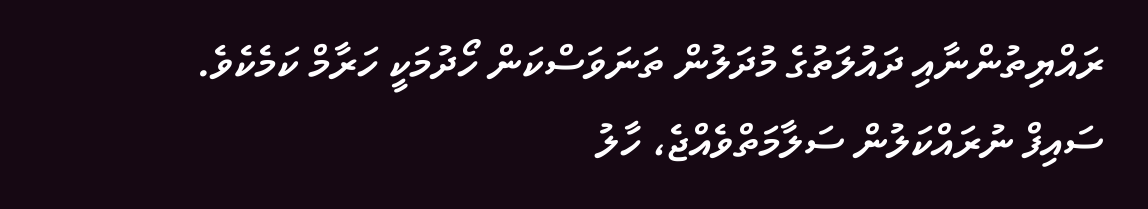ރައްޔިތުންނާއި ދައުލަތުގެ މުދަލުން ތަނަވަސްކަން ހޯދުމަކީ ހަރާމް ކަމެކެވެ.
ސައިފް ނުރައްކަލުން ސަލާމަތްވެއްޖެ، ހާލު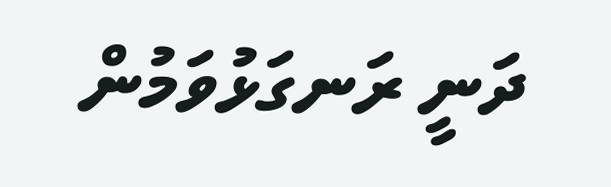ދަނީ ރަނގަޅުވަމުން